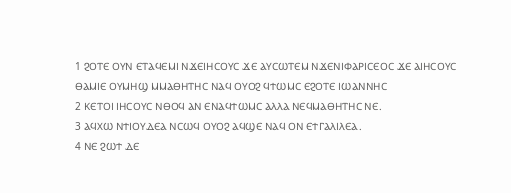1 ϨⲞⲦⲈ ⲞⲨⲚ ⲈⲦⲀϤⲈⲘⲒ ⲚϪⲈⲒⲎⲤⲞⲨⲤ ϪⲈ ⲀⲨⲤⲰⲦⲈⲘ ⲚϪⲈⲚⲒⲪⲀⲢⲒⲤⲈⲞⲤ ϪⲈ ⲀⲒⲎⲤⲞⲨⲤ ⲐⲀⲘⲒⲈ ⲞⲨⲘⲎϢ ⲘⲘⲀⲐⲎⲦⲎⲤ ⲚⲀϤ ⲞⲨⲞϨ ϤϮⲰⲘⲤ ⲈϨⲞⲦⲈ ⲒⲰⲀⲚⲚⲎⲤ
2 ⲔⲈⲦⲞⲒ ⲒⲎⲤⲞⲨⲤ ⲚⲐⲞϤ ⲀⲚ ⲈⲚⲀϤϮⲰⲘⲤ ⲀⲖⲖⲀ ⲚⲈϤⲘⲀⲐⲎⲦⲎⲤ ⲚⲈ.
3 ⲀϤⲬⲰ ⲚϮⲒⲞⲨⲆⲈⲀ ⲚⲤⲰϤ ⲞⲨⲞϨ ⲀϤϢⲈ ⲚⲀϤ ⲞⲚ ⲈϮⲄⲀⲖⲒⲖⲈⲀ.
4 ⲚⲈ ϨⲰϮ ⲆⲈ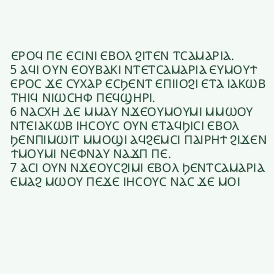ⲈⲢⲞϤ ⲠⲈ ⲈⲤⲒⲚⲒ ⲈⲂⲞⲖ ϨⲒⲦⲈⲚ ⲦⲤⲀⲘⲀⲢⲒⲀ.
5 ⲀϤⲒ ⲞⲨⲚ ⲈⲞⲨⲂⲀⲔⲒ ⲚⲦⲈⲦⲤⲀⲘⲀⲢⲒⲀ ⲈⲨⲘⲞⲨϮ ⲈⲢⲞⲤ ϪⲈ ⲤⲨⲬⲀⲢ ⲈⲤϦⲈⲚⲦ ⲈⲠⲒⲒⲞϨⲒ ⲈⲦⲀ ⲒⲀⲔⲰⲂ ⲦⲎⲒϤ ⲚⲒⲰⲤⲎⲪ ⲠⲈϤϢⲎⲢⲒ.
6 ⲚⲀⲤⲬⲎ ⲆⲈ ⲘⲘⲀⲨ ⲚϪⲈⲞⲨⲘⲞⲨⲘⲒ ⲘⲘⲰⲞⲨ ⲚⲦⲈⲒⲀⲔⲰⲂ ⲒⲎⲤⲞⲨⲤ ⲞⲨⲚ ⲈⲦⲀϤϦⲒⲤⲒ ⲈⲂⲞⲖ ϦⲈⲚⲠⲒⲘⲰⲒⲦ ⲘⲘⲞϢⲒ ⲀϤϨⲈⲘⲤⲒ ⲠⲀⲒⲢⲎϮ ϨⲒϪⲈⲚ ϮⲘⲞⲨⲘⲒ ⲚⲈⲪⲚⲀⲨ ⲚⲀϪⲠ ⲠⲈ.
7 ⲀⲤⲒ ⲞⲨⲚ ⲚϪⲈⲞⲨⲤϨⲒⲘⲒ ⲈⲂⲞⲖ ϦⲈⲚⲦⲤⲀⲘⲀⲢⲒⲀ ⲈⲘⲀϨ ⲘⲰⲞⲨ ⲠⲈϪⲈ ⲒⲎⲤⲞⲨⲤ ⲚⲀⲤ ϪⲈ ⲘⲞⲒ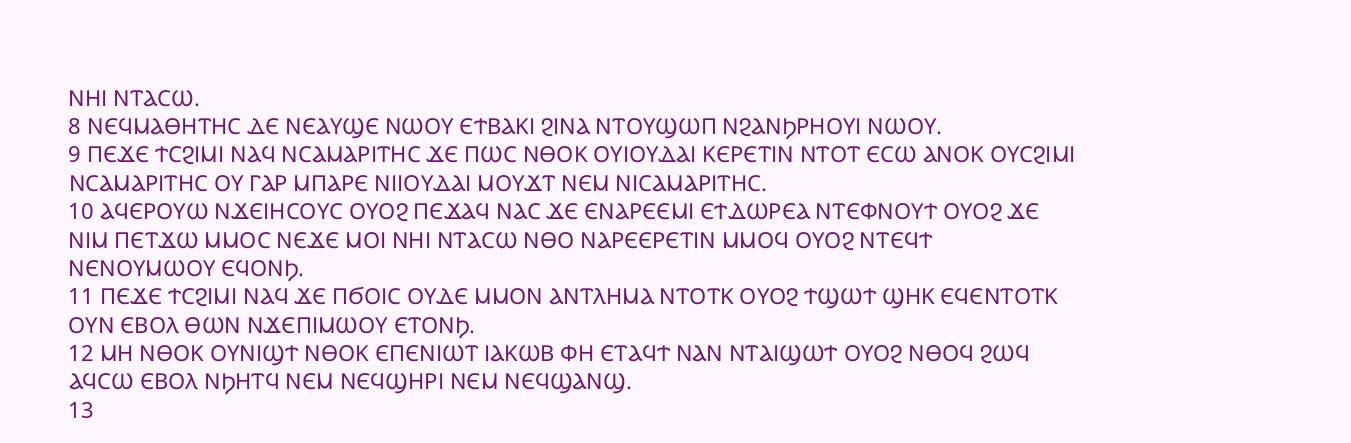ⲚⲎⲒ ⲚⲦⲀⲤⲰ.
8 ⲚⲈϤⲘⲀⲐⲎⲦⲎⲤ ⲆⲈ ⲚⲈⲀⲨϢⲈ ⲚⲰⲞⲨ ⲈϮⲂⲀⲔⲒ ϨⲒⲚⲀ ⲚⲦⲞⲨϢⲰⲠ ⲚϨⲀⲚϦⲢⲎⲞⲨⲒ ⲚⲰⲞⲨ.
9 ⲠⲈϪⲈ ϮⲤϨⲒⲘⲒ ⲚⲀϤ ⲚⲤⲀⲘⲀⲢⲒⲦⲎⲤ ϪⲈ ⲠⲰⲤ ⲚⲐⲞⲔ ⲞⲨⲒⲞⲨⲆⲀⲒ ⲔⲈⲢⲈⲦⲒⲚ ⲚⲦⲞⲦ ⲈⲤⲰ ⲀⲚⲞⲔ ⲞⲨⲤϨⲒⲘⲒ ⲚⲤⲀⲘⲀⲢⲒⲦⲎⲤ ⲞⲨ ⲄⲀⲢ ⲘⲠⲀⲢⲈ ⲚⲒⲒⲞⲨⲆⲀⲒ ⲘⲞⲨϪⲦ ⲚⲈⲘ ⲚⲒⲤⲀⲘⲀⲢⲒⲦⲎⲤ.
10 ⲀϤⲈⲢⲞⲨⲰ ⲚϪⲈⲒⲎⲤⲞⲨⲤ ⲞⲨⲞϨ ⲠⲈϪⲀϤ ⲚⲀⲤ ϪⲈ ⲈⲚⲀⲢⲈⲈⲘⲒ ⲈϮⲆⲰⲢⲈⲀ ⲚⲦⲈⲪⲚⲞⲨϮ ⲞⲨⲞϨ ϪⲈ ⲚⲒⲘ ⲠⲈⲦϪⲰ ⲘⲘⲞⲤ ⲚⲈϪⲈ ⲘⲞⲒ ⲚⲎⲒ ⲚⲦⲀⲤⲰ ⲚⲐⲞ ⲚⲀⲢⲈⲈⲢⲈⲦⲒⲚ ⲘⲘⲞϤ ⲞⲨⲞϨ ⲚⲦⲈϤϮ ⲚⲈⲚⲞⲨⲘⲰⲞⲨ ⲈϤⲞⲚϦ.
11 ⲠⲈϪⲈ ϮⲤϨⲒⲘⲒ ⲚⲀϤ ϪⲈ ⲠϬⲞⲒⲤ ⲞⲨⲆⲈ ⲘⲘⲞⲚ ⲀⲚⲦⲖⲎⲘⲀ ⲚⲦⲞⲦⲔ ⲞⲨⲞϨ ϮϢⲰϮ ϢⲎⲔ ⲈϤⲈⲚⲦⲞⲦⲔ ⲞⲨⲚ ⲈⲂⲞⲖ ⲐⲰⲚ ⲚϪⲈⲠⲒⲘⲰⲞⲨ ⲈⲦⲞⲚϦ.
12 ⲘⲎ ⲚⲐⲞⲔ ⲞⲨⲚⲒϢϮ ⲚⲐⲞⲔ ⲈⲠⲈⲚⲒⲰⲦ ⲒⲀⲔⲰⲂ ⲪⲎ ⲈⲦⲀϤϮ ⲚⲀⲚ ⲚⲦⲀⲒϢⲰϮ ⲞⲨⲞϨ ⲚⲐⲞϤ ϨⲰϤ ⲀϤⲤⲰ ⲈⲂⲞⲖ ⲚϦⲎⲦϤ ⲚⲈⲘ ⲚⲈϤϢⲎⲢⲒ ⲚⲈⲘ ⲚⲈϤϢⲀⲚϢ.
13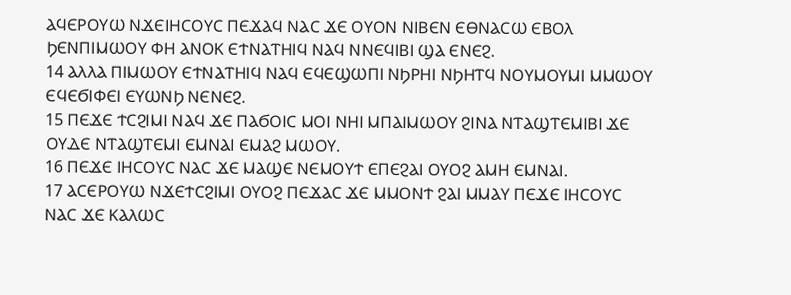ⲀϤⲈⲢⲞⲨⲰ ⲚϪⲈⲒⲎⲤⲞⲨⲤ ⲠⲈϪⲀϤ ⲚⲀⲤ ϪⲈ ⲞⲨⲞⲚ ⲚⲒⲂⲈⲚ ⲈⲐⲚⲀⲤⲰ ⲈⲂⲞⲖ ϦⲈⲚⲠⲒⲘⲰⲞⲨ ⲪⲎ ⲀⲚⲞⲔ ⲈϮⲚⲀⲦⲎⲒϤ ⲚⲀϤ ⲚⲚⲈϤⲒⲂⲒ ϢⲀ ⲈⲚⲈϨ.
14 ⲀⲖⲖⲀ ⲠⲒⲘⲰⲞⲨ ⲈϮⲚⲀⲦⲎⲒϤ ⲚⲀϤ ⲈϤⲈϢⲰⲠⲒ ⲚϦⲢⲎⲒ ⲚϦⲎⲦϤ ⲚⲞⲨⲘⲞⲨⲘⲒ ⲘⲘⲰⲞⲨ ⲈϤⲈϬⲒⲪⲈⲒ ⲈⲨⲰⲚϦ ⲚⲈⲚⲈϨ.
15 ⲠⲈϪⲈ ϮⲤϨⲒⲘⲒ ⲚⲀϤ ϪⲈ ⲠⲀϬⲞⲒⲤ ⲘⲞⲒ ⲚⲎⲒ ⲘⲠⲀⲒⲘⲰⲞⲨ ϨⲒⲚⲀ ⲚⲦⲀϢⲦⲈⲘⲒⲂⲒ ϪⲈ ⲞⲨⲆⲈ ⲚⲦⲀϢⲦⲈⲘⲒ ⲈⲘⲚⲀⲒ ⲈⲘⲀϨ ⲘⲰⲞⲨ.
16 ⲠⲈϪⲈ ⲒⲎⲤⲞⲨⲤ ⲚⲀⲤ ϪⲈ ⲘⲀϢⲈ ⲚⲈⲘⲞⲨϮ ⲈⲠⲈϨⲀⲒ ⲞⲨⲞϨ ⲀⲘⲎ ⲈⲘⲚⲀⲒ.
17 ⲀⲤⲈⲢⲞⲨⲰ ⲚϪⲈϮⲤϨⲒⲘⲒ ⲞⲨⲞϨ ⲠⲈϪⲀⲤ ϪⲈ ⲘⲘⲞⲚϮ ϨⲀⲒ ⲘⲘⲀⲨ ⲠⲈϪⲈ ⲒⲎⲤⲞⲨⲤ ⲚⲀⲤ ϪⲈ ⲔⲀⲖⲰⲤ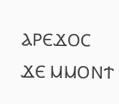ⲀⲢⲈϪⲞⲤ ϪⲈ ⲘⲘⲞⲚϮ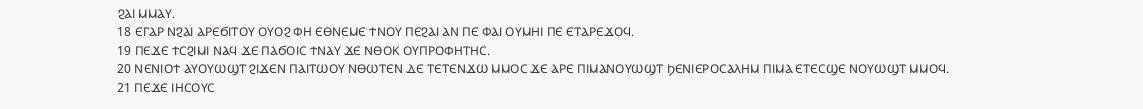ϨⲀⲒ ⲘⲘⲀⲨ.
18 ⲈⲄⲀⲢ ⲚϨⲀⲒ ⲀⲢⲈϬⲒⲦⲞⲨ ⲞⲨⲞϨ ⲪⲎ ⲈⲐⲚⲈⲘⲈ ϮⲚⲞⲨ ⲠⲈϨⲀⲒ ⲀⲚ ⲠⲈ ⲪⲀⲒ ⲞⲨⲘⲎⲒ ⲠⲈ ⲈⲦⲀⲢⲈϪⲞϤ.
19 ⲠⲈϪⲈ ϮⲤϨⲒⲘⲒ ⲚⲀϤ ϪⲈ ⲠⲀϬⲞⲒⲤ ϮⲚⲀⲨ ϪⲈ ⲚⲐⲞⲔ ⲞⲨⲠⲢⲞⲪⲎⲦⲎⲤ.
20 ⲚⲈⲚⲒⲞϮ ⲀⲨⲞⲨⲰϢⲦ ϨⲒϪⲈⲚ ⲠⲀⲒⲦⲰⲞⲨ ⲚⲐⲰⲦⲈⲚ ⲆⲈ ⲦⲈⲦⲈⲚϪⲰ ⲘⲘⲞⲤ ϪⲈ ⲀⲢⲈ ⲠⲒⲘⲀⲚⲞⲨⲰϢⲦ ϦⲈⲚⲒⲈⲢⲞⲤⲀⲖⲎⲘ ⲠⲒⲘⲀ ⲈⲦⲈⲤϢⲈ ⲚⲞⲨⲰϢⲦ ⲘⲘⲞϤ.
21 ⲠⲈϪⲈ ⲒⲎⲤⲞⲨⲤ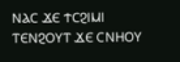ⲚⲀⲤ ϪⲈ ϮⲤϨⲒⲘⲒ ⲦⲈⲚϨⲞⲨⲦ ϪⲈ ⲤⲚⲎⲞⲨ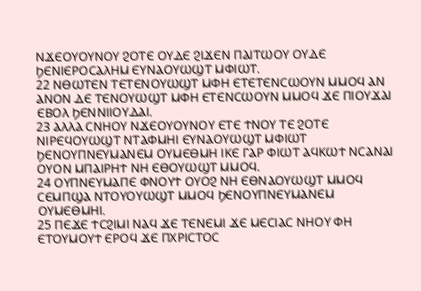ⲚϪⲈⲞⲨⲞⲨⲚⲞⲨ ϨⲞⲦⲈ ⲞⲨⲆⲈ ϨⲒϪⲈⲚ ⲠⲀⲒⲦⲰⲞⲨ ⲞⲨⲆⲈ ϦⲈⲚⲒⲈⲢⲞⲤⲀⲖⲎⲘ ⲈⲨⲚⲀⲞⲨⲰϢⲦ ⲘⲪⲒⲰⲦ.
22 ⲚⲐⲰⲦⲈⲚ ⲦⲈⲦⲈⲚⲞⲨⲰϢⲦ ⲘⲪⲎ ⲈⲦⲈⲦⲈⲚⲤⲰⲞⲨⲚ ⲘⲘⲞϤ ⲀⲚ ⲀⲚⲞⲚ ⲆⲈ ⲦⲈⲚⲞⲨⲰϢⲦ ⲘⲪⲎ ⲈⲦⲈⲚⲤⲰⲞⲨⲚ ⲘⲘⲞϤ ϪⲈ ⲠⲒⲞⲨϪⲀⲒ ⲈⲂⲞⲖ ϦⲈⲚⲚⲒⲒⲞⲨⲆⲀⲒ.
23 ⲀⲖⲖⲀ ⲤⲚⲎⲞⲨ ⲚϪⲈⲞⲨⲞⲨⲚⲞⲨ ⲈⲦⲈ ϮⲚⲞⲨ ⲦⲈ ϨⲞⲦⲈ ⲚⲒⲢⲈϤⲞⲨⲰϢⲦ ⲚⲦⲀⲪⲘⲎⲒ ⲈⲨⲚⲀⲞⲨⲰϢⲦ ⲘⲪⲒⲰⲦ ϦⲈⲚⲞⲨⲠⲚⲈⲨⲘⲀⲚⲈⲘ ⲞⲨⲘⲈⲐⲘⲎ ⲒⲔⲈ ⲄⲀⲢ ⲪⲒⲰⲦ ⲀϤⲔⲰϮ ⲚⲤⲀⲚⲀⲒ ⲞⲨⲞⲚ ⲘⲠⲀⲒⲢⲎϮ ⲚⲎ ⲈⲐⲞⲨⲰϢⲦ ⲘⲘⲞϤ.
24 ⲞⲨⲠⲚⲈⲨⲘⲀⲠⲈ ⲪⲚⲞⲨϮ ⲞⲨⲞϨ ⲚⲎ ⲈⲐⲚⲀⲞⲨⲰϢⲦ ⲘⲘⲞϤ ⲤⲈⲘⲠϢⲀ ⲚⲦⲞⲨⲞⲨⲰϢⲦ ⲘⲘⲞϤ ϦⲈⲚⲞⲨⲠⲚⲈⲨⲘⲀⲚⲈⲘ ⲞⲨⲘⲈⲐⲘⲎⲒ.
25 ⲠⲈϪⲈ ϮⲤϨⲒⲘⲒ ⲚⲀϤ ϪⲈ ⲦⲈⲚⲈⲘⲒ ϪⲈ ⲘⲈⲤⲒⲀⲤ ⲚⲎⲞⲨ ⲪⲎ ⲈⲦⲞⲨⲘⲞⲨϮ ⲈⲢⲞϤ ϪⲈ ⲠⲬⲢⲒⲤⲦⲞⲤ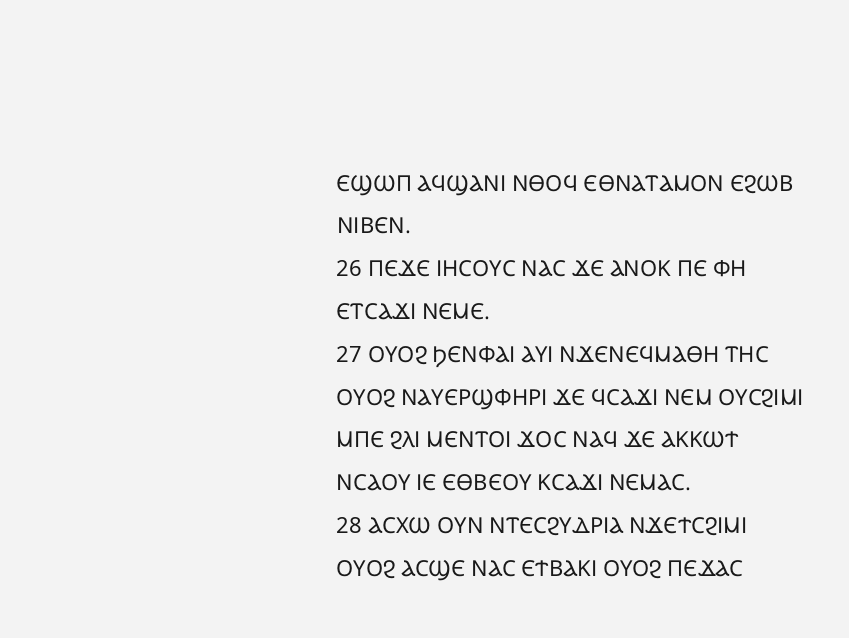ⲈϢⲰⲠ ⲀϤϢⲀⲚⲒ ⲚⲐⲞϤ ⲈⲐⲚⲀⲦⲀⲘⲞⲚ ⲈϨⲰⲂ ⲚⲒⲂⲈⲚ.
26 ⲠⲈϪⲈ ⲒⲎⲤⲞⲨⲤ ⲚⲀⲤ ϪⲈ ⲀⲚⲞⲔ ⲠⲈ ⲪⲎ ⲈⲦⲤⲀϪⲒ ⲚⲈⲘⲈ.
27 ⲞⲨⲞϨ ϦⲈⲚⲪⲀⲒ ⲀⲨⲒ ⲚϪⲈⲚⲈϤⲘⲀⲐⲎ ⲦⲎⲤ ⲞⲨⲞϨ ⲚⲀⲨⲈⲢϢⲪⲎⲢⲒ ϪⲈ ϤⲤⲀϪⲒ ⲚⲈⲘ ⲞⲨⲤϨⲒⲘⲒ ⲘⲠⲈ ϨⲖⲒ ⲘⲈⲚⲦⲞⲒ ϪⲞⲤ ⲚⲀϤ ϪⲈ ⲀⲔⲔⲰϮ ⲚⲤⲀⲞⲨ ⲒⲈ ⲈⲐⲂⲈⲞⲨ ⲔⲤⲀϪⲒ ⲚⲈⲘⲀⲤ.
28 ⲀⲤⲬⲰ ⲞⲨⲚ ⲚⲦⲈⲤϨⲨⲆⲢⲒⲀ ⲚϪⲈϮⲤϨⲒⲘⲒ ⲞⲨⲞϨ ⲀⲤϢⲈ ⲚⲀⲤ ⲈϮⲂⲀⲔⲒ ⲞⲨⲞϨ ⲠⲈϪⲀⲤ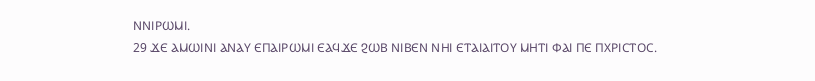ⲚⲚⲒⲢⲰⲘⲒ.
29 ϪⲈ ⲀⲘⲰⲒⲚⲒ ⲀⲚⲀⲨ ⲈⲠⲀⲒⲢⲰⲘⲒ ⲈⲀϤϪⲈ ϨⲰⲂ ⲚⲒⲂⲈⲚ ⲚⲎⲒ ⲈⲦⲀⲒⲀⲒⲦⲞⲨ ⲘⲎⲦⲒ ⲪⲀⲒ ⲠⲈ ⲠⲬⲢⲒⲤⲦⲞⲤ.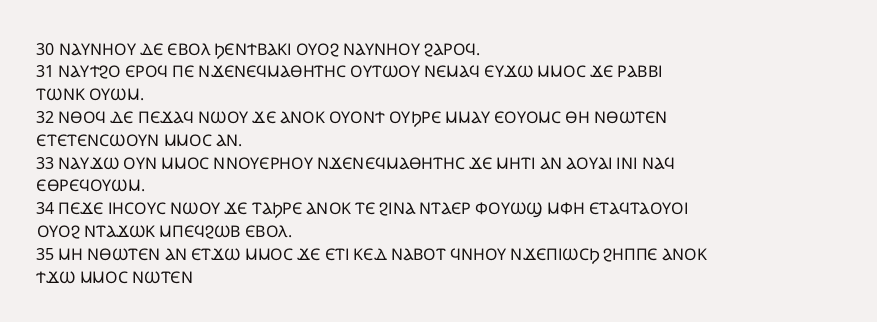30 ⲚⲀⲨⲚⲎⲞⲨ ⲆⲈ ⲈⲂⲞⲖ ϦⲈⲚϮⲂⲀⲔⲒ ⲞⲨⲞϨ ⲚⲀⲨⲚⲎⲞⲨ ϨⲀⲢⲞϤ.
31 ⲚⲀⲨϮϨⲞ ⲈⲢⲞϤ ⲠⲈ ⲚϪⲈⲚⲈϤⲘⲀⲐⲎⲦⲎⲤ ⲞⲨⲦⲰⲞⲨ ⲚⲈⲘⲀϤ ⲈⲨϪⲰ ⲘⲘⲞⲤ ϪⲈ ⲢⲀⲂⲂⲒ ⲦⲰⲚⲔ ⲞⲨⲰⲘ.
32 ⲚⲐⲞϤ ⲆⲈ ⲠⲈϪⲀϤ ⲚⲰⲞⲨ ϪⲈ ⲀⲚⲞⲔ ⲞⲨⲞⲚϮ ⲞⲨϦⲢⲈ ⲘⲘⲀⲨ ⲈⲞⲨⲞⲘⲤ ⲐⲎ ⲚⲐⲰⲦⲈⲚ ⲈⲦⲈⲦⲈⲚⲤⲰⲞⲨⲚ ⲘⲘⲞⲤ ⲀⲚ.
33 ⲚⲀⲨϪⲰ ⲞⲨⲚ ⲘⲘⲞⲤ ⲚⲚⲞⲨⲈⲢⲎⲞⲨ ⲚϪⲈⲚⲈϤⲘⲀⲐⲎⲦⲎⲤ ϪⲈ ⲘⲎⲦⲒ ⲀⲚ ⲀⲞⲨⲀⲒ ⲒⲚⲒ ⲚⲀϤ ⲈⲐⲢⲈϤⲞⲨⲰⲘ.
34 ⲠⲈϪⲈ ⲒⲎⲤⲞⲨⲤ ⲚⲰⲞⲨ ϪⲈ ⲦⲀϦⲢⲈ ⲀⲚⲞⲔ ⲦⲈ ϨⲒⲚⲀ ⲚⲦⲀⲈⲢ ⲪⲞⲨⲰϢ ⲘⲪⲎ ⲈⲦⲀϤⲦⲀⲞⲨⲞⲒ ⲞⲨⲞϨ ⲚⲦⲀϪⲰⲔ ⲘⲠⲈϤϨⲰⲂ ⲈⲂⲞⲖ.
35 ⲘⲎ ⲚⲐⲰⲦⲈⲚ ⲀⲚ ⲈⲦϪⲰ ⲘⲘⲞⲤ ϪⲈ ⲈⲦⲒ ⲔⲈⲆ ⲚⲀⲂⲞⲦ ϤⲚⲎⲞⲨ ⲚϪⲈⲠⲒⲰⲤϦ ϨⲎⲠⲠⲈ ⲀⲚⲞⲔ ϮϪⲰ ⲘⲘⲞⲤ ⲚⲰⲦⲈⲚ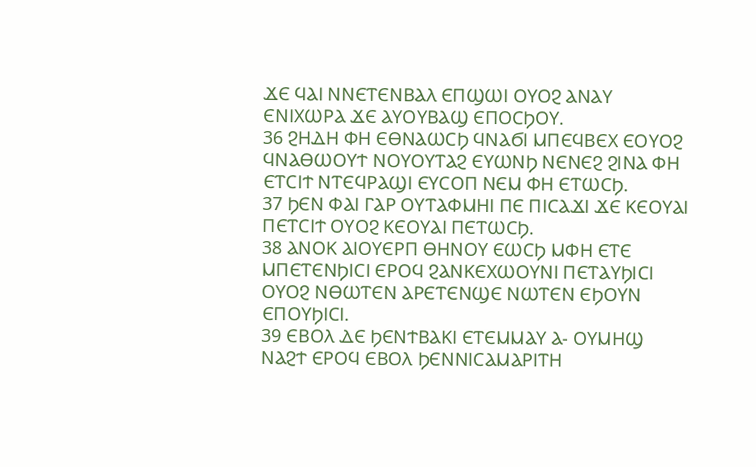ϪⲈ ϤⲀⲒ ⲚⲚⲈⲦⲈⲚⲂⲀⲖ ⲈⲠϢⲰⲒ ⲞⲨⲞϨ ⲀⲚⲀⲨ ⲈⲚⲒⲬⲰⲢⲀ ϪⲈ ⲀⲨⲞⲨⲂⲀϢ ⲈⲠⲞⲤϦⲞⲨ.
36 ϨⲎⲆⲎ ⲪⲎ ⲈⲐⲚⲀⲰⲤϦ ϤⲚⲀϬⲒ ⲘⲠⲈϤⲂⲈⲬ ⲈⲞⲨⲞϨ ϤⲚⲀⲐⲰⲞⲨϮ ⲚⲞⲨⲞⲨⲦⲀϨ ⲈⲨⲰⲚϦ ⲚⲈⲚⲈϨ ϨⲒⲚⲀ ⲪⲎ ⲈⲦⲤⲒϮ ⲚⲦⲈϤⲢⲀϢⲒ ⲈⲨⲤⲞⲠ ⲚⲈⲘ ⲪⲎ ⲈⲦⲰⲤϦ.
37 ϦⲈⲚ ⲪⲀⲒ ⲄⲀⲢ ⲞⲨⲦⲀⲪⲘⲎⲒ ⲠⲈ ⲠⲒⲤⲀϪⲒ ϪⲈ ⲔⲈⲞⲨⲀⲒ ⲠⲈⲦⲤⲒϮ ⲞⲨⲞϨ ⲔⲈⲞⲨⲀⲒ ⲠⲈⲦⲰⲤϦ.
38 ⲀⲚⲞⲔ ⲀⲒⲞⲨⲈⲢⲠ ⲐⲎⲚⲞⲨ ⲈⲰⲤϦ ⲘⲪⲎ ⲈⲦⲈ ⲘⲠⲈⲦⲈⲚϦⲒⲤⲒ ⲈⲢⲞϤ ϨⲀⲚⲔⲈⲬⲰⲞⲨⲚⲒ ⲠⲈⲦⲀⲨϦⲒⲤⲒ ⲞⲨⲞϨ ⲚⲐⲰⲦⲈⲚ ⲀⲢⲈⲦⲈⲚϢⲈ ⲚⲰⲦⲈⲚ ⲈϦⲞⲨⲚ ⲈⲠⲞⲨϦⲒⲤⲒ.
39 ⲈⲂⲞⲖ ⲆⲈ ϦⲈⲚϮⲂⲀⲔⲒ ⲈⲦⲈⲘⲘⲀⲨ Ⲁ- ⲞⲨⲘⲎϢ ⲚⲀϨϮ ⲈⲢⲞϤ ⲈⲂⲞⲖ ϦⲈⲚⲚⲒⲤⲀⲘⲀⲢⲒⲦⲎ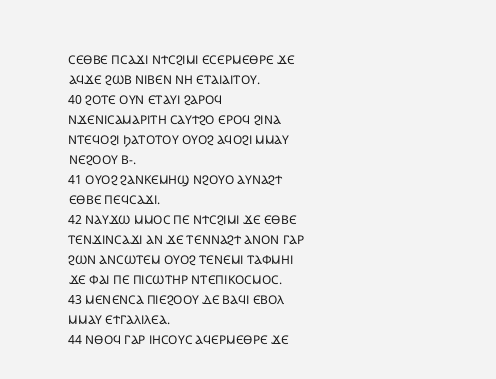ⲤⲈⲐⲂⲈ ⲠⲤⲀϪⲒ ⲚϮⲤϨⲒⲘⲒ ⲈⲤⲈⲢⲘⲈⲐⲢⲈ ϪⲈ ⲀϤϪⲈ ϨⲰⲂ ⲚⲒⲂⲈⲚ ⲚⲎ ⲈⲦⲀⲒⲀⲒⲦⲞⲨ.
40 ϨⲞⲦⲈ ⲞⲨⲚ ⲈⲦⲀⲨⲒ ϨⲀⲢⲞϤ ⲚϪⲈⲚⲒⲤⲀⲘⲀⲢⲒⲦⲎ ⲤⲀⲨϮϨⲞ ⲈⲢⲞϤ ϨⲒⲚⲀ ⲚⲦⲈϤⲞϨⲒ ϦⲀⲦⲞⲦⲞⲨ ⲞⲨⲞϨ ⲀϤⲞϨⲒ ⲘⲘⲀⲨ ⲚⲈϨⲞⲞⲨ Ⲃ-.
41 ⲞⲨⲞϨ ϨⲀⲚⲔⲈⲘⲎϢ ⲚϨⲞⲨⲞ ⲀⲨⲚⲀϨϮ ⲈⲐⲂⲈ ⲠⲈϤⲤⲀϪⲒ.
42 ⲚⲀⲨϪⲰ ⲘⲘⲞⲤ ⲠⲈ ⲚϮⲤϨⲒⲘⲒ ϪⲈ ⲈⲐⲂⲈ ⲦⲈⲚϪⲒⲚⲤⲀϪⲒ ⲀⲚ ϪⲈ ⲦⲈⲚⲚⲀϨϮ ⲀⲚⲞⲚ ⲄⲀⲢ ϨⲰⲚ ⲀⲚⲤⲰⲦⲈⲘ ⲞⲨⲞϨ ⲦⲈⲚⲈⲘⲒ ⲦⲀⲪⲘⲎⲒ ϪⲈ ⲪⲀⲒ ⲠⲈ ⲠⲒⲤⲰⲦⲎⲢ ⲚⲦⲈⲠⲒⲔⲞⲤⲘⲞⲤ.
43 ⲘⲈⲚⲈⲚⲤⲀ ⲠⲒⲈϨⲞⲞⲨ ⲆⲈ ⲂⲀϤⲒ ⲈⲂⲞⲖ ⲘⲘⲀⲨ ⲈϮⲄⲀⲖⲒⲖⲈⲀ.
44 ⲚⲐⲞϤ ⲄⲀⲢ ⲒⲎⲤⲞⲨⲤ ⲀϤⲈⲢⲘⲈⲐⲢⲈ ϪⲈ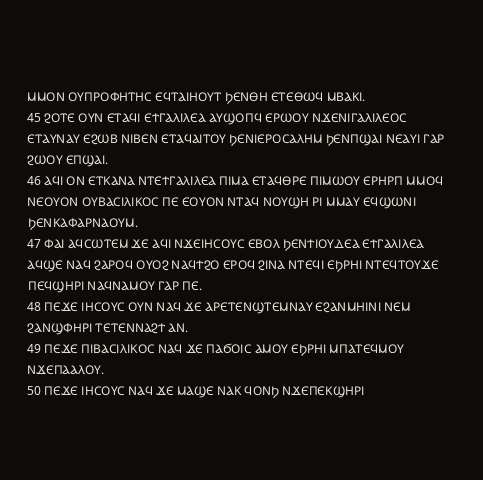ⲘⲘⲞⲚ ⲞⲨⲠⲢⲞⲪⲎⲦⲎⲤ ⲈϤⲦⲀⲒⲎⲞⲨⲦ ϦⲈⲚⲐⲎ ⲈⲦⲈⲐⲰϤ ⲘⲂⲀⲔⲒ.
45 ϨⲞⲦⲈ ⲞⲨⲚ ⲈⲦⲀϤⲒ ⲈϮⲄⲀⲖⲒⲖⲈⲀ ⲀⲨϢⲞⲠϤ ⲈⲢⲰⲞⲨ ⲚϪⲈⲚⲒⲄⲀⲖⲒⲖⲈⲞⲤ ⲈⲦⲀⲨⲚⲀⲨ ⲈϨⲰⲂ ⲚⲒⲂⲈⲚ ⲈⲦⲀϤⲀⲒⲦⲞⲨ ϦⲈⲚⲒⲈⲢⲞⲤⲀⲖⲎⲘ ϦⲈⲚⲠϢⲀⲒ ⲚⲈⲀⲨⲒ ⲄⲀⲢ ϨⲰⲞⲨ ⲈⲠϢⲀⲒ.
46 ⲀϤⲒ ⲞⲚ ⲈⲦⲔⲀⲚⲀ ⲚⲦⲈϮⲄⲀⲖⲒⲖⲈⲀ ⲠⲒⲘⲀ ⲈⲦⲀϤⲐⲢⲈ ⲠⲒⲘⲰⲞⲨ ⲈⲢⲎⲢⲠ ⲘⲘⲞϤ ⲚⲈⲞⲨⲞⲚ ⲞⲨⲂⲀⲤⲒⲖⲒⲔⲞⲤ ⲠⲈ ⲈⲞⲨⲞⲚ ⲚⲦⲀϤ ⲚⲞⲨϢⲎ ⲢⲒ ⲘⲘⲀⲨ ⲈϤϢⲰⲚⲒ ϦⲈⲚⲔⲀⲪⲀⲢⲚⲀⲞⲨⲘ.
47 ⲪⲀⲒ ⲀϤⲤⲰⲦⲈⲘ ϪⲈ ⲀϤⲒ ⲚϪⲈⲒⲎⲤⲞⲨⲤ ⲈⲂⲞⲖ ϦⲈⲚϮⲒⲞⲨⲆⲈⲀ ⲈϮⲄⲀⲖⲒⲖⲈⲀ ⲀϤϢⲈ ⲚⲀϤ ϨⲀⲢⲞϤ ⲞⲨⲞϨ ⲚⲀϤϮϨⲞ ⲈⲢⲞϤ ϨⲒⲚⲀ ⲚⲦⲈϤⲒ ⲈϦⲢⲎⲒ ⲚⲦⲈϤⲦⲞⲨϪⲈ ⲠⲈϤϢⲎⲢⲒ ⲚⲀϤⲚⲀⲘⲞⲨ ⲄⲀⲢ ⲠⲈ.
48 ⲠⲈϪⲈ ⲒⲎⲤⲞⲨⲤ ⲞⲨⲚ ⲚⲀϤ ϪⲈ ⲀⲢⲈⲦⲈⲚϢⲦⲈⲘⲚⲀⲨ ⲈϨⲀⲚⲘⲎⲒⲚⲒ ⲚⲈⲘ ϨⲀⲚϢⲪⲎⲢⲒ ⲦⲈⲦⲈⲚⲚⲀϨϮ ⲀⲚ.
49 ⲠⲈϪⲈ ⲠⲒⲂⲀⲤⲒⲖⲒⲔⲞⲤ ⲚⲀϤ ϪⲈ ⲠⲀϬⲞⲒⲤ ⲀⲘⲞⲨ ⲈϦⲢⲎⲒ ⲘⲠⲀⲦⲈϤⲘⲞⲨ ⲚϪⲈⲠⲀⲀⲖⲞⲨ.
50 ⲠⲈϪⲈ ⲒⲎⲤⲞⲨⲤ ⲚⲀϤ ϪⲈ ⲘⲀϢⲈ ⲚⲀⲔ ϤⲞⲚϦ ⲚϪⲈⲠⲈⲔϢⲎⲢⲒ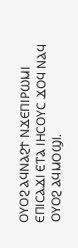ⲞⲨⲞϨ ⲀϤⲚⲀϨϮ ⲚϪⲈⲠⲒⲢⲰⲘⲒ ⲈⲠⲒⲤⲀϪⲒ ⲈⲦⲀ ⲒⲎⲤⲞⲨⲤ ϪⲞϤ ⲚⲀϤ ⲞⲨⲞϨ ⲀϤⲘⲞϢⲒ.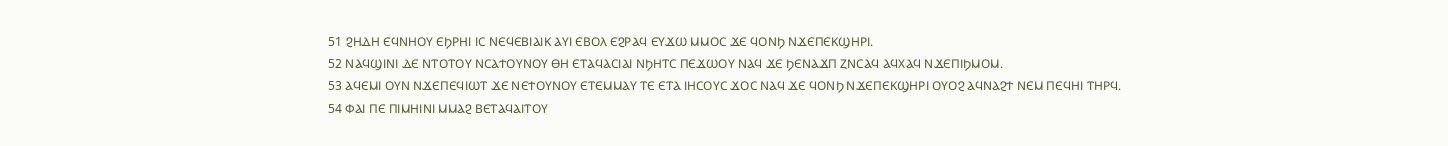51 ϨⲎⲆⲎ ⲈϤⲚⲎⲞⲨ ⲈϦⲢⲎⲒ ⲒⲤ ⲚⲈϤⲈⲂⲒⲀⲒⲔ ⲀⲨⲒ ⲈⲂⲞⲖ ⲈϨⲢⲀϤ ⲈⲨϪⲰ ⲘⲘⲞⲤ ϪⲈ ϤⲞⲚϦ ⲚϪⲈⲠⲈⲔϢⲎⲢⲒ.
52 ⲚⲀϤϢⲒⲚⲒ ⲆⲈ ⲚⲦⲞⲦⲞⲨ ⲚⲤⲀϮⲞⲨⲚⲞⲨ ⲐⲎ ⲈⲦⲀϤⲀⲤⲒⲀⲒ ⲚϦⲎⲦⲤ ⲠⲈϪⲰⲞⲨ ⲚⲀϤ ϪⲈ ϦⲈⲚⲀϪⲠ ⲌⲚⲤⲀϤ ⲀϤⲬⲀϤ ⲚϪⲈⲠⲒϦⲘⲞⲘ.
53 ⲀϤⲈⲘⲒ ⲞⲨⲚ ⲚϪⲈⲠⲈϤⲒⲰⲦ ϪⲈ ⲚⲈϮⲞⲨⲚⲞⲨ ⲈⲦⲈⲘⲘⲀⲨ ⲦⲈ ⲈⲦⲀ ⲒⲎⲤⲞⲨⲤ ϪⲞⲤ ⲚⲀϤ ϪⲈ ϤⲞⲚϦ ⲚϪⲈⲠⲈⲔϢⲎⲢⲒ ⲞⲨⲞϨ ⲀϤⲚⲀϨϮ ⲚⲈⲘ ⲠⲈϤⲎⲒ ⲦⲎⲢϤ.
54 ⲪⲀⲒ ⲠⲈ ⲠⲒⲘⲎⲒⲚⲒ ⲘⲘⲀϨ ⲂⲈⲦⲀϤⲀⲒⲦⲞⲨ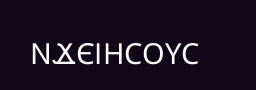ⲚϪⲈⲒⲎⲤⲞⲨⲤ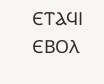ⲈⲦⲀϤⲒ ⲈⲂⲞⲖ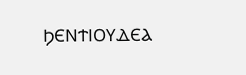ϦⲈⲚϮⲒⲞⲨⲆⲈⲀ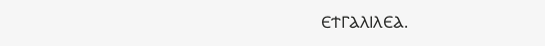ⲈϮⲄⲀⲖⲒⲖⲈⲀ.